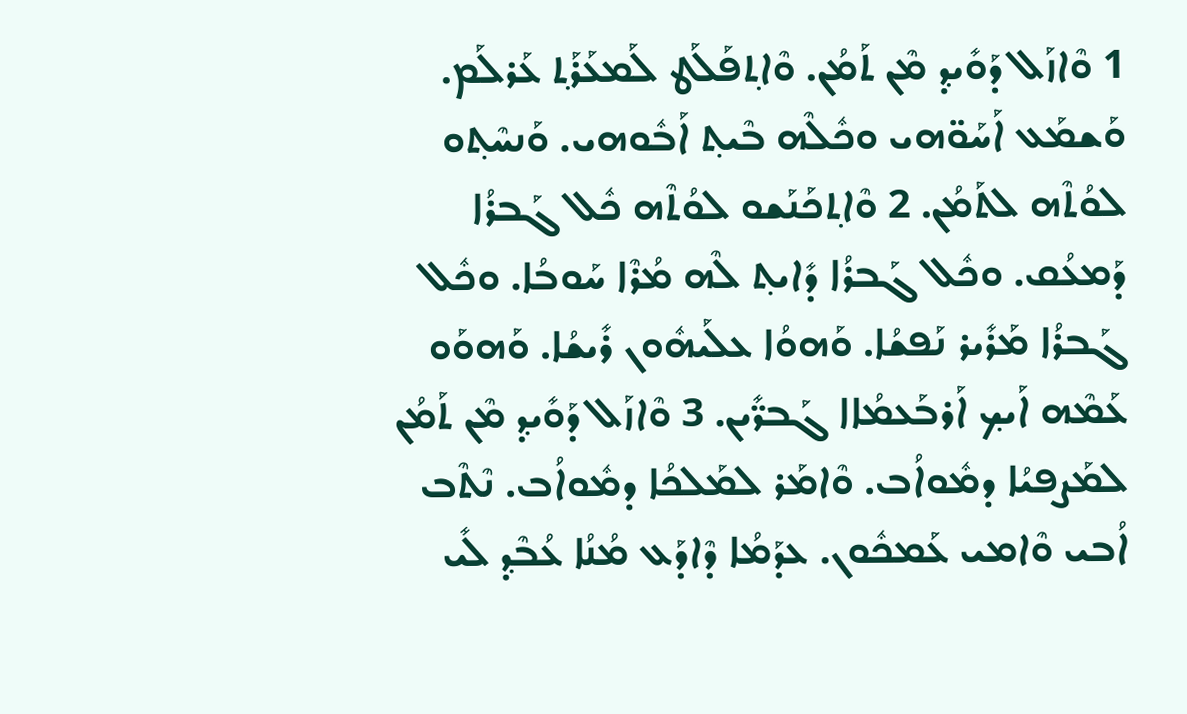1 ܘܶܐܙܰܠ ܕܰܘܺܝܕ݂ ܡܶܢ ܬܰܡܳܢ. ܘܶܐܬ݂ܦܰܠܰܛ ܠܰܡܥܰܪܰܬ݂ ܥܰܪܠܰܡ. ܘܰܫܡܰܥ ܐܰܚܰܘ̈ܗܝ ܘܟܽܠܶܗ ܒܶܝܬ݂ ܐܰܒܽܘܗܝ. ܘܰܢܚܶܬ݂ܘ ܠܘܳܬܶܗ ܠܬܰܡܳܢ. 2 ܘܶܐܬ݂ܟܰܢܰܫܘ ܠܘܳܬܶܗ ܟܽܠ ܓܰܒܪܳܐ ܕܰܡܥܳܩ. ܘܟܽܠ ܓܰܒܪܳܐ ܕܺܐܝܬ݂ ܠܶܗ ܡܳܪܶܐ ܚܰܘܒܳܐ. ܘܟܽܠ ܓܰܒܪܳܐ ܡܰܪܺܝܪ ܢܰܦܫܳܐ. ܘܰܗܘܳܐ ܥܠܰܝܗܽܘܢ ܪܺܝܫܳܐ. ܘܰܗܘܰܘ ܥܰܡܶܗ ܐܰܝܟ݂ ܐܰܪܒܰܥܡܳܐܐ ܓܰܒܖ̈ܺܝܢ. 3 ܘܶܐܙܰܠ ܕܰܘܺܝܕ݂ ܡܶܢ ܬܰܡܳܢ ܠܡܰܨܦܝܳܐ ܕܡܽܘܐܳܒ. ܘܶܐܡܰܪ ܠܡܰܠܟܳܐ ܕܡܽܘܐܳܒ. ܢܶܬܶܒ ܐܳܒܝ ܘܶܐܡܝ ܥܰܡܟܽܘܢ. ܥܕܰܡܳܐ ܕܶܐܕܰܥ ܡܳܢܳܐ ܥܳܒܶܕ݂ ܠܺܝ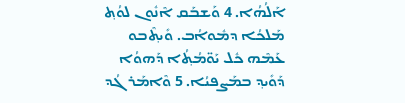ܐܰ‌ܠܳܗܳܐ. 4 ܘܰܫܒܰܩ ܐܶܢܽܘܢ ܠܘܳܬ݂ ܡܰܠܟܳܐ ܕܡܽܘܐܳܒ. ܘܺܝܬ݂ܶܒܘ ܥܰܡܶܗ ܟܽܠ ܝܰܘ̈ܡܳܬ݂ܳܐ ܕܰܗܘܳܐ ܕܰܘܺܝܕ݂ ܒܡܰܨܦܝܳܐ. 5 ܘܶܐܡܰܪ ܓܳܕ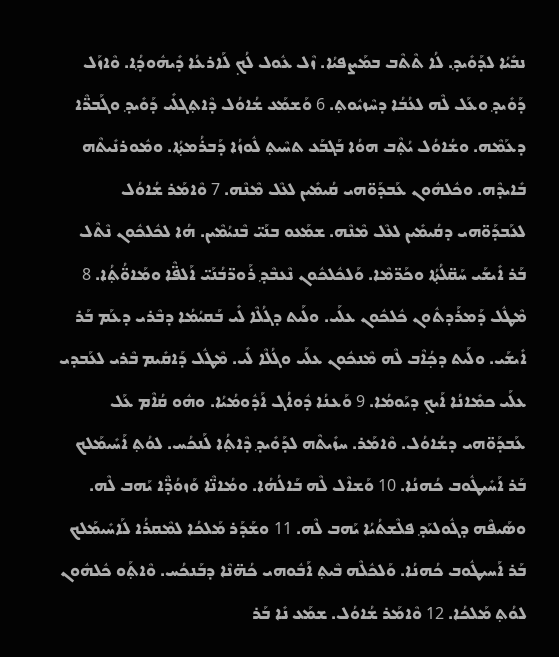ܢܒܺܝܳܐ ܠܕܰܘܺܝܕ݂. ܠܳܐ ܬܶܬܶܒ ܒܡܰܨܦܝܳܐ. ܙܶܠ ܥܽܘܠ ܠܳܟ݂ ܠܰܐܪܥܳܐ ܕܺܝܗܽܘܕ݂ܳܐ. ܘܶܐܙܰܠ ܕܰܘܺܝܕ݂ ܘܥܰܠ ܠܶܗ ܠܥܳܒܳܐ ܕܚܶܙܝܽܘܬ݂. 6 ܘܰܫܡܰܥ ܫܳܐܘܳܠ ܕܶܐܬ݂ܓܠܺܝ ܕܰܘܺܝܕ݂ ܘܓܰܒܖ̈ܶܐ ܕܥܰܡܶܗ. ܘܫܳܐܘܳܠ ܝܳܬ݂ܶܒ ܗܘܳܐ ܒܰܓܒܰܥ ܬܚܶܝܬ݂ ܠܽܘܙܳܐ ܕܰܒܪܳܡܬ݂ܳܐ. ܘܡܽܘܪܢܺܝܬܶܗ ܒܺܐܝܕܶܗ. ܘܟܽܠܗܽܘܢ ܥܰܒܕܰܘ̈ܗܝ ܩܳܝܡܺܝܢ ܠܥܶܠ ܡܶܢܶܗ. 7 ܘܶܐܡܰܪ ܫܳܐܘܳܠ ܠܥܰܒܕܰܘ̈ܗܝ ܕܩܳܝܡܺܝܢ ܠܥܶܠ ܡܶܢܶܗ. ܫܡܰܥܘ ܒܢܰܝ̈ ܒܶܢܝܳܡܶܝܢ. ܗܳܐ ܠܟܽܠܟܽܘܢ ܢܶܬܶܠ ܒܰܪ ܐܺܝܫܰܝ ܚܰܩ̈ܠܳܬ݂ܳܐ ܘܟܰܖ̈ܡܶܐ. ܘܰܠܟܽܠܟܽܘܢ ܢܶܥܒܶܕ݂ ܪܰܘܖ̈ܒܳܢܰܝ̈ ܐܰܠܦ̈ܶܐ ܘܡܰܐܘ̈ܳܬ݂ܳܐ. 8 ܡܶܛܽܠ ܕܰܡܪܰܕܬܽܘܢ ܟܽܠܟܽܘܢ ܥܠܰܝ. ܘܠܰܝܬ ܕܓܳܠܶܐ ܠܺܝ ܒܰܩܝܳܡܳܐ ܕܒܶܪܝ ܕܥܰܡ ܒܰܪ ܐܺܝܫܰܝ. ܘܠܰܝܬ ܕܟ݂ܳܐܶܒ ܠܶܗ ܡܶܢܟܽܘܢ ܥܠܰܝ ܘܓܳܠܶܐ ܠܺܝ. ܡܶܛܽܠ ܕܰܐܩܺܝܡ ܒܶܪܝ ܠܥܰܒܕܝ ܥܠܰܝ ܟܡܺܐܢܳܐ ܐܰܝܟ݂ ܕܝܰܘܡܳܐ. 9 ܘܰܥܢܳܐ ܕܽܘܐܳܓ ܐܰܕܽܘܡܳܝܳܐ. ܘܗܽܘ ܩܳܐܶܡ ܥܰܠ ܥܰܒܕܰܘ̈ܗܝ ܕܫܳܐܘܳܠ. ܘܶܐܡܰܪ. ܚܙܺܝܬܶܗ ܠܕܰܘܺܝܕ݂ ܕܶܐܬ݂ܳܐ ܠܰܢܟܳܚ. ܠܘܳܬ݂ ܐܰܚܺܝܡܰܠܟ ܒܰܪ ܐܰܚܺܝܛܽܘܒ ܟܳܗܢܳܐ. 10 ܘܰܫܐܶܠ ܠܶܗ ܒܰܐܠܳܗܳܐ. ܘܡܳܐܢ̈ܶܐ ܘܰܙܘܳܕ̈ܶܐ ܝܰܗܒ ܠܶܗ. ܘܣܰܝܦܶܗ ܕܓܽܘܠܝܰܕ݂ ܦܠܶܫܬܳܝܳܐ ܝܰܗܒ ܠܶܗ. 11 ܘܫܰܕܰܪ ܡܰܠܟܳܐ ܠܡܶܩܪܳܐ ܠܰܐܚܺܝܡܰܠܟ ܒܰܪ ܐܰܚܝܛܽܘܒ ܟܳܗܢܳܐ. ܘܰܠܟܽܠܶܗ ܒܶܝܬ݂ ܐܰܒܽܘܗܝ ܟܳܗ̈ܢܶܐ ܕܒܰܢܟܳܚ. ܘܶܐܬ݂ܰܘ ܟܽܠܗܽܘܢ ܠܘܳܬ݂ ܡܰܠܟܳܐ. 12 ܘܶܐܡܰܪ ܫܳܐܘܳܠ. ܫܡܰܥ ܢܺܐ ܒܰܪ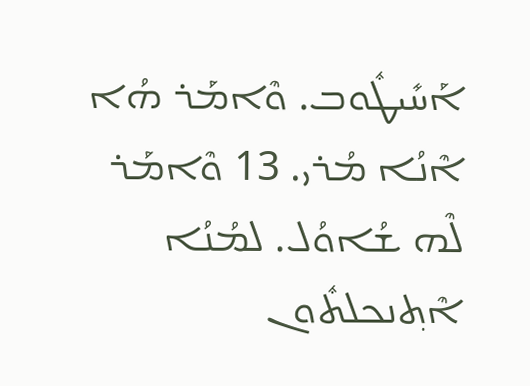ܐܰܚܺܝܛܽܘܒ. ܘܶܐܡܰܪ ܗܳܐ ܐܶܢܳܐ ܡܳܪܝ. 13 ܘܶܐܡܰܪ ܠܶܗ ܫܳܐܘܳܠ. ܠܡܳܢܳܐ ܐܶܬ݂ܢܟܠܬܽܘܢ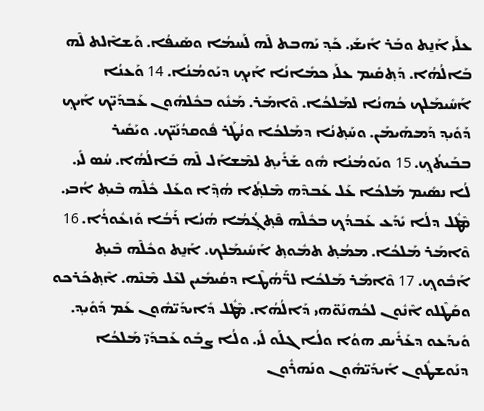ܥܠܰܝ ܐܰܢ̱ܬ ܘܒܰܪ ܐܺܝܫܰܝ. ܟܰܕ݂ ܝܰܗܒܬ ܠܶܗ ܠܰܚܡܳܐ ܘܣܰܝܦܳܐ. ܘܰܫܐܶܠܬ ܠܶܗ ܒܰܐܠܳܗܳܐ. ܕܰܬ݂ܩܺܝܡ ܥܠܰܝ ܟܡܺܐܢܳܐ ܐܰܝܟ݂ ܕܝܰܘܡܳܢܳܐ. 14 ܘܰܥܢܳܐ ܐܰܚܺܝܡܰܠܟ ܟܳܗܢܳܐ ܠܡܰܠܟܳܐ. ܘܶܐܡܰܪ. ܡܰܢܽܘ ܒܟܽܠܗܽܘܢ ܥܰܒܕܰܝ̈ܟ ܐܰܝܟ݂ ܕܰܘܺܝܕ݂ ܕܰܡܗܰܝܡܰܢ. ܘܚܰܬ݂ܢܳܐ ܕܡܰܠܟܳܐ ܘܢܳܛܰܪ ܦܽܘܩܕܳܢܰܝ̈ܟ. ܘܝܰܩܺܝܪ ܒܒܰܝܬܳܟ݂. 15 ܘܝܰܘܡܳܢܳܐ ܗܽܘ ܫܰܪܺܝܬ݂ ܠܡܶܫܐܰܠ ܠܶܗ ܒܰܐܠܳܗܳܐ. ܚܳܣ ܠܺܝ. ܠܳܐ ܢܣܺܝܡ ܡܰܠܟܳܐ ܥܰܠ ܥܰܒܕܶܗ ܡܶܠܬ݂ܳܐ ܗܳܕ݂ܶܐ ܘܥܰܠ ܟܽܠܶܗ ܒܶܝܬ݂ ܐܳܒܝ. ܡܶܛܽܠ ܕܠܳܐ ܝܺܕܰܥ ܥܰܒܕܳܟ݂ ܒܟܽܠܶܗ ܦܶܬ݂ܓ݂ܳܡܳܐ ܗܳܢܳܐ ܪܰܒܳܐ ܘܰܙܥܽܘܪܳܐ. 16 ܘܶܐܡܰܪ ܡܰܠܟܳܐ. ܡܡܳܬ݂ ܬܡܽܘܬ݂ ܐܰܚܺܝܡܰܠܟ. ܐܰܢ̱ܬ ܘܟܽܠܶܗ ܒܶܝܬ݂ ܐܰܒܽܘܟ݂. 17 ܘܶܐܡܰܪ ܡܰܠܟܳܐ ܠܖ̈ܰܗܳܛܶܐ ܕܩܳܝܡܺܝܢ ܠܥܶܠ ܡܶܢܶܗ. ܐܶܬ݂ܟܰܪܟܘ ܘܩܰܛܶܠܘ ܐܶܢܽܘܢ ܠܟܳܗܢܰܘ̈ܗܝ ܕܰܐ‌ܠܳܗܳܐ. ܡܶܛܽܠ ܕܺܐܝܕܰܝ̈ܗܽܘܢ ܥܰܡ ܕܰܘܺܝܕ݂. ܘܺܝܕܰܥܘ ܕܥܰܪܺܝܩ ܗܘܳܐ ܘܠܳܐ ܓܠܰܘ ܠܺܝ. ܘܠܳܐ ܨܒܰܘ ܥܰܒܕܰܝ̈ ܡܰܠܟܳܐ ܕܢܰܘܫܛܽܘܢ ܐܺܝܕܰܝ̈ܗܽܘܢ ܘܢܰܗܪܽܘܢ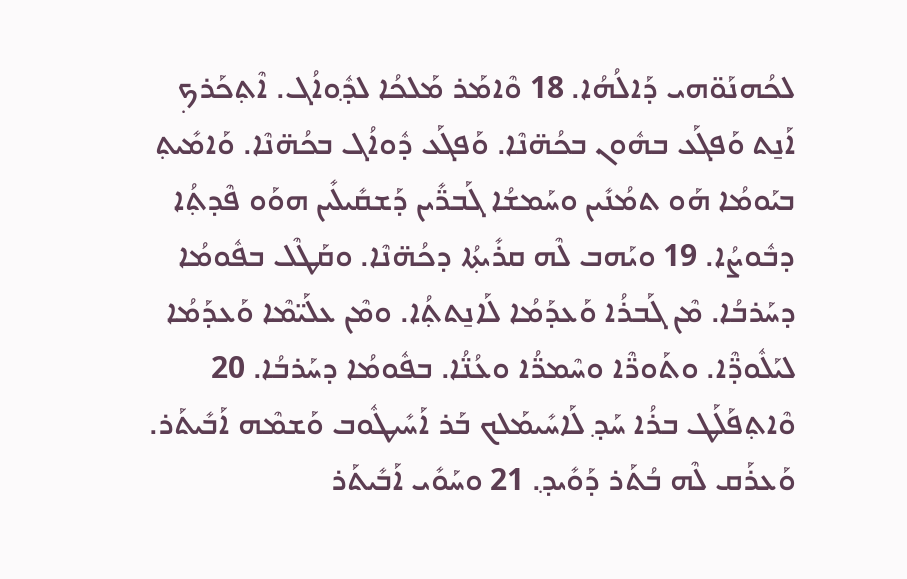ܠܟܳܗܢܰܘ̈ܗܝ ܕܰܐ‌ܠܳܗܳܐ. 18 ܘܶܐܡܰܪ ܡܰܠܟܳܐ ܠܕ݂ܽܘܐܳܓ. ܐܶܬ݂ܟܰܪܟ݂ ܐܰܢ̱ܬ ܘܰܦܓܰܥ ܒܗܽܘܢ ܒܟܳܗ̈ܢܶܐ. ܘܰܦܓܰܥ ܕܽܘܐܳܓ ܒܟܳܗ̈ܢܶܐ. ܘܰܐܡܺܝܬ݂ ܒܝܰܘܡܳܐ ܗܰܘ ܬܡܳܢܺܝܢ ܘܚܰܡܫܳܐ ܓܰܒܖ̈ܺܝܢ ܕܰܫܩܺܝܠܺܝܢ ܗܘܰܘ ܦܶܕܬ݂ܳܐ ܕܒܽܘܨܳܐ. 19 ܘܝܰܗܒ ܠܶܗ ܩܪܺܝܬ݂ܳܐ ܕܟܳܗ̈ܢܶܐ. ܘܩܰܛܶܠ ܒܦܽܘܡܳܐ ܕܚܰܪܒܳܐ. ܡܶܢ ܓܰܒܪܳܐ ܘܰܥܕܰܡܳܐ ܠܰܐܢ̱ܬܬ݂ܳܐ. ܘܡܶܢ ܥܠܰܝ̈ܡܶܐ ܘܰܥܕܰܡܳܐ ܠܝܰܠܽܘܕ̈ܶܐ. ܘܬܰܘܖ̈ܶܐ ܘܚܶܡܖ̈ܳܐ ܘܥܳܢ̈ܳܐ. ܒܦܽܘܡܳܐ ܕܚܰܪܒܳܐ. 20 ܘܶܐܬ݂ܦܰܠܰܛ ܒܪܳܐ ܚܰܕ݂ ܠܰܐܚܺܝܡܰܠܟ ܒܰܪ ܐܰܚܺܝܛܽܘܒ ܘܰܫܡܶܗ ܐܰܒܺܝܬܰܪ. ܘܰܥܪܰܩ ܠܶܗ ܒܳܬܰܪ ܕܰܘܺܝܕ݂. 21 ܘܚܰܘܺܝ ܐܰܒܺܝܬܰܪ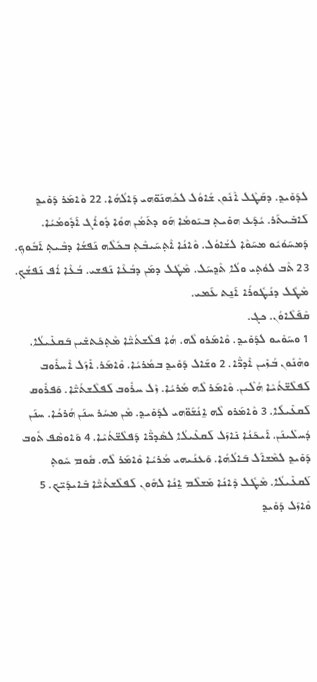ܠܕܰܘܺܝܕ݂. ܕܩܰܛܶܠ ܐܶܢܽܘܢ ܫܳܐܘܳܠ ܠܟܳܗܢܰܘ̈ܗܝ ܕܰܐ‌ܠܳܗܳܐ. 22 ܘܶܐܡܰܪ ܕܰܘܺܝܕ݂ ܠܰܐܒܺܝܬܰܪ. ܝܳܕܰܥ ܗܘܺܝܬ݂ ܒܝܰܘܡܳܐ ܗܰܘ ܕܬܰܡܳܢ ܗܘܳܐ ܕܽܘܐܳܓ ܐܰܕܽܘܡܳܝܳܐ. ܕܰܡܚܰܘܳܝܽܘ ܡܚܰܘܶܐ ܠܫܳܐܘܳܠ. ܘܶܐܢܳܐ ܐܶܬ݂ܚܰܝܒܶܬ݂ ܒܟܽܠܶܗ ܢܰܦܫܳܐ ܕܒܶܝܬ݂ ܐܰܒܽܘܟ݂. 23 ܬܶܒ ܠܘܳܬ݂ܝ ܘܠܳܐ ܬܶܕ݂ܚܰܠ. ܡܶܛܽܠ ܕܡܰܢ ܕܒܳܥܶܐ ܢܰܦܫܝ. ܒܳܥܶܐ ܐܳܦ ܢܰܦܫܳܟ݂. ܡܶܛܽܠ ܕܢܳܛܽܘܪܳܐ ܐܰܢ̱ܬ ܥܰܡܝ.
ܩܶܦܰܠܶܐܘܳܢ. ܟܓ.
1 ܘܚܰܘܺܝܘ ܠܕܰܘܺܝܕ݂. ܘܶܐܡܰܪܘ ܠܶܗ. ܗܳܐ ܦܠܶܫܬܳܝ̈ܶܐ ܡܶܬ݂ܟܰܬܫܺܝܢ ܒܰܩܥܺܝܠܳܐ. ܘܗܶܢܽܘܢ ܒܳܙܺܝܢ ܐܶܕܖ̈ܶܐ. 2 ܘܫܰܐܠ ܕܰܘܺܝܕ݂ ܒܡܳܪܝܳܐ. ܘܶܐܡܰܪ. ܐܺܙܰܠ ܐܶܚܪܽܘܒ ܠܰܦܠܶܫ̈ܬܳܝܶܐ ܗܳܠܶܝܢ. ܘܶܐܡܰܪ ܠܶܗ ܡܳܪܝܳܐ. ܙܶܠ ܚܪܽܘܒ ܠܰܦܠܶܫܬܳܝ̈ܶܐ. ܘܰܦܪܽܘܩ ܠܰܩܥܺܝܠܳܐ. 3 ܘܶܐܡܰܪܘ ܠܶܗ ܐ̱ܢܳܫܰܘ̈ܗܝ ܠܕܰܘܺܝܕ݂. ܡܶܢ ܡܚܳܪ ܚܢܰܢ ܗܳܪܟܳܐ. ܚܢܰܢ ܕܳܚܠܺܝܢܰܢ. ܐܰܝܟܰܢܳܐ ܢܺܐܙܰܠ ܠܰܩܥܺܝܠܳܐ ܠܣܶܕܖ̈ܶܐ ܕܰܦܠܶܫ̈ܬܳܝܶܐ. 4 ܘܰܐܘܣܶܦ ܬܽܘܒ ܕܰܘܺܝܕ݂ ܠܡܶܫܐܰܠ ܒܰܐܠܳܗܳܐ. ܘܰܥܢܳܝܗܝ ܡܳܪܝܳܐ ܘܶܐܡܰܪ ܠܶܗ. ܩܽܘܡ ܚܽܘܬ݂ ܠܰܩܥܺܝܠܳܐ. ܡܶܛܽܠ ܕܶܐܢܳܐ ܡܰܫܠܶܡ ܐ̱ܢܳܐ ܠܗܽܘܢ ܠܰܦܠܶܫܬܳܝ̈ܶܐ ܒܺܐܝܕܰܝ̈ܟ. 5 ܘܶܐܙܰܠ ܕܰܘܺܝܕ݂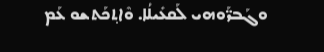ܘܓܰܒܖ̈ܰܘܗܝ ܠܰܩܥܺܝܠܳܐ. ܘܶܐܬ݂ܟܰܬܫܘ ܥܰܡ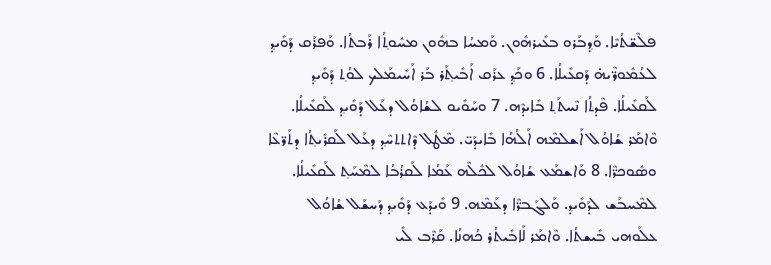ܦܠܶܫ̈ܬܳܝܶܐ. ܘܰܕ݂ܒܰܪܘ ܒܥܺܝܪܗܽܘܢ. ܘܰܡܚܳܐ ܒܗܽܘܢ ܡܚܽܘܬ݂ܳܐ ܪܰܒܬܳܐ. ܘܰܦܪܰܩ ܕܰܘܺܝܕ݂ ܠܥܳܡܽܘܖ̈ܶܝܗ̇ ܕܰܩܥܺܝܠܳܐ. 6 ܘܟܰܕ݂ ܥܪܰܩ ܐܰܒܺܝܬ݂ܰܪ ܒܰܪ ܐܰܚܺܝܡܰܠܟ ܠܘܳܬ݂ ܕܰܘܺܝܕ݂ ܠܰܩܥܺܝܠܳܐ. ܦܶܕܬܳܐ ܢܶܚܬܰܬ݂ ܒܺܐܝܕܶܗ. 7 ܘܚܰܘܺܝܘ ܠܫܳܐܘܳܠ ܕܥܰܠ ܕܰܘܺܝܕ݂ ܠܰܩܥܺܝܠܳܐ. ܘܶܐܡܰܪ ܫܳܐܘܳܠ ܐܰܫܠܡܶܗ ܐܰ‌ܠܳܗܳܐ ܒܺܐܝܕܰܝ̈. ܡܶܛܽܠ ܕܶܐܬܬܚܶܕ݂ ܕܥܰܠ ܠܰܩܪܺܝܬ݂ܳܐ ܕܬܰܖ̈ܥܶܐ ܘܣܽܘܟܖ̈ܶܐ. 8 ܘܰܐܫܡܰܥ ܫܳܐܘܳܠ ܠܟܽܠܶܗ ܥܰܡܳܐ ܠܰܩܪܳܒܳܐ ܠܡܶܚܰܬ݂ ܠܰܩܥܺܝܠܳܐ. ܠܡܶܚܒܰܫ ܠܕܰܘܺܝܕ݂. ܘܰܠܓܰܒܖ̈ܶܐ ܕܥܰܡܶܗ. 9 ܘܺܝܕܰܥ ܕܰܘܺܝܕ݂ ܕܰܚܫܰܠ ܫܳܐܘܳܠ ܥܠܰܘܗܝ ܒܺܝܫܬܳܐ. ܘܶܐܡܰܪ ܠܰܐܒܺܝܬܳܪ ܟܳܗܢܳܐ. ܩܰܪܶܒ ܠܺܝ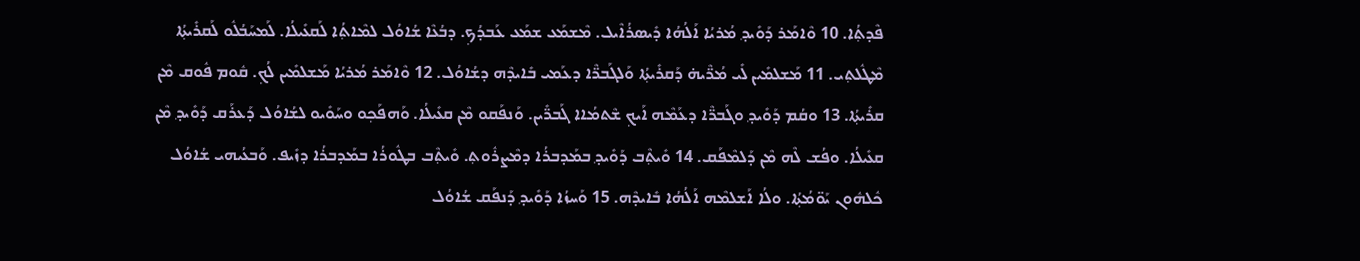ܦܶܕܬ݂ܳܐ. 10 ܘܶܐܡܰܪ ܕܰܘܺܝܕ݂ ܡܳܪܝܳܐ ܐܰ‌ܠܳܗܳܐ ܕܺܝܣܪܳܐܶܝܠ. ܡܶܫܡܰܥ ܫܡܰܥ ܥܰܒܕܳܟ݂. ܕܒܳܥܶܐ ܫܳܐܘܳܠ ܠܡܶܐܬ݂ܳܐ ܠܰܩܥܺܝܠܳܐ. ܠܰܡܚܰܒܳܠܽܘ ܠܰܩܪܺܝܬ݂ܳܐ ܡܶܛܽܠܬ݂ܝ. 11 ܡܰܫܠܡܺܝܢ ܠܺܝ ܡܳܖ̈ܶܝܗ̇ ܕܰܩܪܺܝܬ݂ܳܐ ܘܰܠܓܰܒܖ̈ܶܐ ܕܥܰܡܝ ܒܺܐܝܕܶܗ ܕܫܳܐܘܳܠ. 12 ܘܶܐܡܰܪ ܡܳܪܝܳܐ ܡܰܫܠܡܺܝܢ ܠܳܟ݂. ܩܽܘܡ ܦܽܘܩ ܡܶܢ ܩܪܺܝܬ݂ܳܐ. 13 ܘܩܳܡ ܕܰܘܺܝܕ݂ ܘܓܰܒܖ̈ܶܐ ܕܥܰܡܶܗ ܐܰܝܟ݂ ܫܶܬܡܳܐܐ ܓܰܒܖ̈ܺܝܢ. ܘܰܢܦܰܩܘ ܡܶܢ ܩܥܺܝܠܳܐ. ܘܰܗܦܰܟ݂ܘ ܘܚܰܘܺܝܘ ܠܫܳܐܘܳܠ ܕܰܥܪܰܩ ܕܰܘܺܝܕ݂ ܡܶܢ ܩܥܺܝܠܳܐ. ܘܦܳܫ ܠܶܗ ܡܶܢ ܕܰܠܡܶܦܰܩ. 14 ܘܺܝܬ݂ܶܒ ܕܰܘܺܝܕ݂ ܒܡܰܕܒܪܳܐ ܕܡܶܨܪܽܘܬ݂. ܘܺܝܬ݂ܶܒ ܒܛܽܘܪܳܐ ܒܡܰܕܒܪܳܐ ܕܙܺܝܦ. ܘܰܒܥܳܝܗܝ ܫܳܐܘܳܠ ܟܽܠܗܽܘܢ ܝܰܘ̈ܡܳܬ݂ܳܐ. ܘܠܳܐ ܐܰܫܠܡܶܗ ܐܰ‌ܠܳܗܳܐ ܒܺܐܝܕܶܗ. 15 ܘܰܚܙܳܐ ܕܰܘܺܝܕ݂ ܕܰܢܦܰܩ ܫܳܐܘܳܠ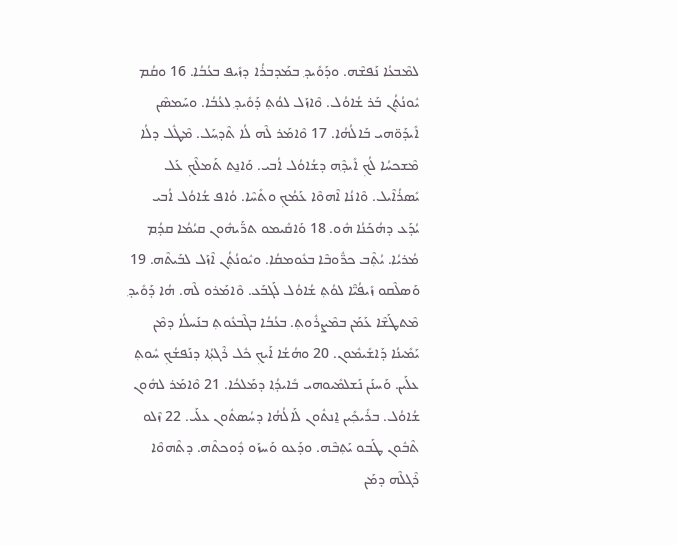ܠܡܶܒܥܳܐ ܢܰܦܫܶܗ. ܘܕܰܘܺܝܕ݂ ܒܡܰܕܒܪܳܐ ܕܙܺܝܦ ܒܥܳܒܳܐ. 16 ܘܩܳܡ ܝܽܘܢܳܬ݂ܳܢ ܒܰܪ ܫܳܐܘܳܠ. ܘܶܐܙܰܠ ܠܘܳܬ݂ ܕܰܘܺܝܕ݂ ܠܥܳܒܳܐ. ܘܚܰܡܣܶܢ ܐܺܝܕܰܘ̈ܗܝ ܒܰܐܠܳܗܳܐ. 17 ܘܶܐܡܰܪ ܠܶܗ ܠܳܐ ܬܶܕ݂ܚܰܠ. ܡܶܛܽܠ ܕܠܳܐ ܡܶܫܟܚܳܐ ܠܳܟ݂ ܐܺܝܕ݂ܶܗ ܕܫܳܐܘܳܠ ܐܳܒܝ. ܘܰܐܢ̱ܬ ܬܰܡܠܶܟ݂ ܥܰܠ ܝܺܣܪܳܐܶܝܠ. ܘܶܐܢܳܐ ܐܶܗܘܶܐ ܥܰܡܳܟ݂ ܘܬܺܚܶܐ. ܘܳܐܦ ܫܳܐܘܳܠ ܐܳܒܝ ܝܳܕܰܥ ܕܗܳܟܰܢܳܐ ܗܽܘ. 18 ܘܰܐܩܺܝܡܘ ܬܖ̈ܰܝܗܽܘܢ ܩܝܳܡܳܐ ܩܕ݂ܳܡ ܡܳܪܝܳܐ. ܝܳܬ݂ܶܒ ܟܖ̈ܽܘܒܶܐ ܒܥܽܘܡܩܳܐ. ܘܝܽܘܢܳܬ݂ܳܢ ܐܶܙܰܠ ܠܒܰܝܬܶܗ. 19 ܘܰܣܠܶܩܘ ܙܺܝܦܳܝ̈ܶܐ ܠܘܳܬ݂ ܫܳܐܘܳܠ ܠܰܓܒܰܥ. ܘܶܐܡܰܪܘ ܠܶܗ. ܗܳܐ ܕܰܘܺܝܕ݂ ܡܶܬܛܰܫܶܐ ܥܰܡܰܢ ܒܡܶܨܪܽܘܬ݂. ܒܥܳܒܳܐ ܒܓܶܒܥܽܘܬ݂ ܒܢܰܚܠܳܐ ܕܡܶܢ ܝܰܡܺܝܢܳܐ ܕܰܐܫܺܝܡܽܘܢ. 20 ܘܗܳܫܳܐ ܐܰܝܟ݂ ܟܽܠ ܪܶܓܬ݂ܳܐ ܕܢܰܦܫܳܟ݂ ܚܽܘܬ݂ ܥܠܰܝܢ. ܘܰܚܢܰܢ ܢܰܫܠܡܺܝܘܗܝ ܒܺܐܝܕ݂ܳܐ ܕܡܰܠܟܳܐ. 21 ܘܶܐܡܰܪ ܠܗܽܘܢ ܫܳܐܘܳܠ. ܒܪܺܝܟ݂ܺܝܢ ܐ̱ܢܬܽܘܢ ܠܰܐܠܳܗܳܐ ܕܚܳܣܬܽܘܢ ܥܠܰܝ. 22 ܙܶܠܘ ܬܶܒܽܘܢ ܛܰܒܘ ܝܰܬ݂ܒܶܗ. ܘܕܰܥܘ ܘܰܚܙܰܘ ܕܽܘܟܬܶܗ. ܕܬܶܗܘܶܐ ܪܶܓܠܶܗ ܕܡܰܢ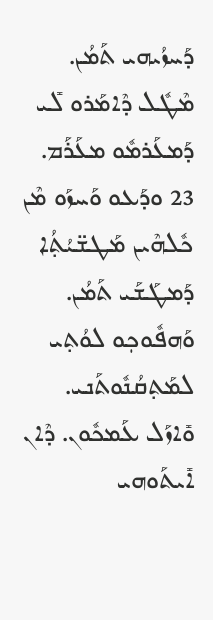ܕܰܚܙܳܝܗܝ ܬܰܡܳܢ. ܡܶܛܽܠ ܕܶܐܡܰܪܘ ܠܺܝ ܕܰܡܥܰܪܡܽܘ ܡܥܰܪܰܡ. 23 ܘܕܰܥܘ ܘܰܚܙܰܘ ܡܶܢ ܟܽܠܗܶܝܢ ܡܰܛܫ̈ܝܳܬ݂ܳܐ ܕܰܡܛܰܫܰܝ ܬܰܡܳܢ. ܘܰܗܦܽܘܟ݂ܘ ܠܘܳܬ݂ܝ ܠܡܰܬ݂ܩܳܢܽܘܬܰܢܝ. ܘܺܐܙܰܠ ܥܰܡܟܽܘܢ. ܕܶܐܢ ܐܺܝܬܰܘܗܝ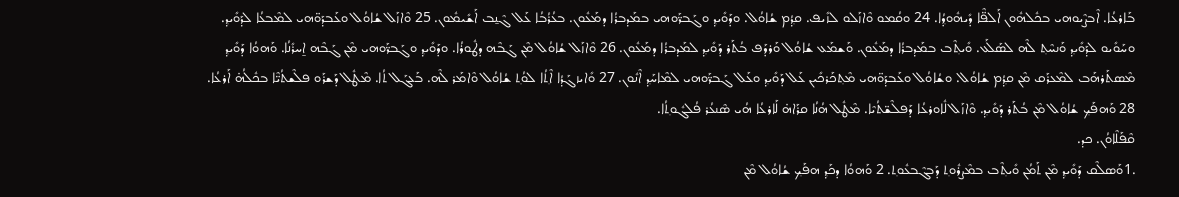ܒܰܐܪܥܳܐ. ܐܶܒܨܶܝܘܗܝ ܒܟܽܠܗܽܘܢ ܐܰܠܦ̈ܶܐ ܕܺܝܗܽܘܕ݂ܳܐ. 24 ܘܩܳܡܘ ܘܶܐܙܰܠܘ ܠܙܺܝܦ. ܩܕ݂ܳܡ ܫܳܐܘܳܠ. ܘܕܰܘܺܝܕ݂ ܘܓܰܒܖ̈ܰܘܗܝ ܒܡܰܕܒܪܳܐ ܕܡܰܥܽܘܢ. ܒܥܳܪܳܒܳܐ ܥܰܠ ܓܶܢ̱ܒ ܐܰܫܺܝܡܽܘܢ. 25 ܘܶܐܙܰܠ ܫܳܐܘܳܠ ܘܥܰܒܕܰܘ̈ܗܝ ܠܡܶܒܥܳܐ ܠܕܰܘܺܝܕ݂. ܘܚܰܘܺܝܘ ܠܕܰܘܺܝܕ݂ ܘܰܢܚܶܬ݂ ܠܶܗ ܠܣܰܠܰܥ. ܘܺܝܬ݂ܶܒ ܒܡܰܕܒܪܳܐ ܕܡܰܥܽܘܢ. ܘܰܫܡܰܥ ܫܳܐܘܳܠ ܘܰܪܕܰܦ ܒܳܬܰܪ ܕܰܘܺܝܕ݂ ܠܡܰܕܒܪܳܐ ܕܡܰܥܽܘܢ. 26 ܘܶܐܙܰܠ ܫܳܐܘܳܠ ܡܶܢ ܓܰܒܶܗ ܕܛܽܘܪܳܐ. ܘܕܰܘܺܝܕ݂ ܘܓܰܒܖ̈ܰܘܗܝ ܡܶܢ ܓܰܒܶܗ ܐ̱ܚܪܺܢܳܐ. ܘܰܗܘܳܐ ܕܰܘܺܝܕ݂ ܡܶܣܬܰܪܗܰܒ ܠܡܶܥܪܰܩ ܡܶܢ ܩܕ݂ܳܡ ܫܳܐܘܳܠ. ܘܫܳܐܘܳܠ ܘܥܰܒܕܰܘ̈ܗܝ ܡܶܬ݂ܟܰܪܟܺܝܢ ܥܰܠ ܕܰܘܺܝܕ݂ ܘܥܰܠ ܓܰܒܖ̈ܰܘܗܝ ܠܡܶܐܚܰܕ݂ ܐܶܢܽܘܢ. 27 ܘܺܐܝܙܓܰܕܳܐ ܐܶܬ݂ܳܐ ܠܘܳܬ݂ ܫܳܐܘܳܠ ܘܶܐܡܰܪ ܠܶܗ. ܒܰܥܓܰܠ ܬܳܐ. ܡܶܛܽܠ ܕܰܫܪܰܘ ܦܠܶܫܬܳܝ̈ܶܐ ܒܟܽܠܳܗ̇ ܐܰܪܥܳܐ. 28 ܘܰܗܦܰܟ݂ ܫܳܐܘܳܠ ܡܶܢ ܒܳܬܰܪ ܕܰܘܺܝܕ݂. ܘܶܐܙܰܠ ܠܽܐܘܪܥܳܐ ܕܰܦܠܶܫ̈ܬܳܝܶܐ. ܡܶܛܽܠ ܗܳܢܳܐ ܩܪܰܐܗ̇ ܠܰܐܪܥܳܐ ܗܳܝ ܣܶܢܥܳܪ ܦܳܠܓܽܘܬ݂ܳܐ.
ܩܶܦܰܠܶܐܘܳܢ. ܟܕ.
.1ܘܰܣܠܶܩ ܕܰܘܺܝܕ݂ ܡܶܢ ܬܰܡܳܢ ܘܺܝܬ݂ܶܒ ܒܡܶܨܪܽܘܬ݂ ܕܰܒܓܶܒܥܽܘܬ݂. 2 ܘܰܗܘܳܐ ܕܟܰܕ݂ ܗܦܰܟ݂ ܫܳܐܘܳܠ ܡܶܢ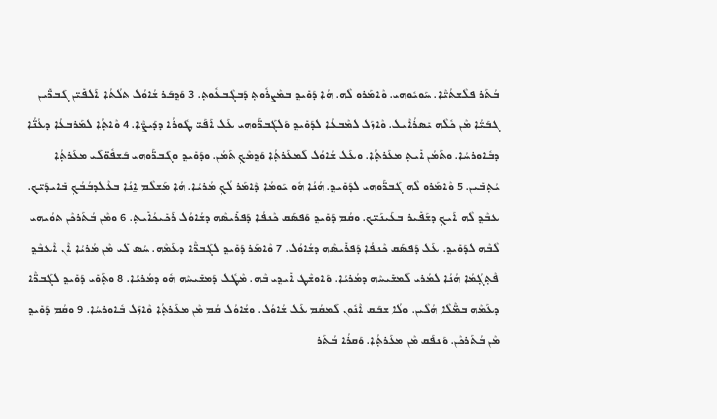ܒܳܬܰܪ ܦܠܶܫܬܳܝ̈ܶܐ. ܚܰܘܝܽܘܗܝ. ܘܶܐܡܰܪܘ ܠܶܗ. ܗܳܐ ܕܰܘܺܝܕ݂ ܒܡܶܨܪܽܘܬ݂ ܕܰܒܓܶܒܥܽܘܬ݂. 3 ܘܰܕ݂ܒܰܪ ܫܳܐܘܳܠ ܬܠܳܬܳܐ ܐܰܠܦܺܝ̈ܢ ܓܰܒܖ̈ܺܝܢ ܓܒܰܝ̈ܳܐ ܡܶܢ ܟܽܠܶܗ ܝܺܣܪܳܐܶܝܠ. ܘܶܐܙܰܠ ܠܡܶܒܥܳܐ ܠܕܰܘܺܝܕ݂ ܘܰܠܓܰܒܖ̈ܰܘܗܝ ܥܰܠ ܐܰܦܰܝ̈ ܛܽܘܪܳܐ ܕܕܰܝܨ̈ܶܐ. 4 ܘܶܐܬ݂ܳܐ ܠܡܰܪܒܥܳܐ ܕܥܳܢ̈ܳܐ ܕܒܽܐܘܪܚܳܐ. ܘܬܰܡܳܢ ܐܺܝܬ݂ ܡܥܰܪܬ݂ܳܐ. ܘܥܰܠ ܫܳܐܘܳܠ ܠܰܡܥܰܪܬ݂ܳܐ ܘܰܕ݂ܡܶܟ݂ ܬܰܡܳܢ. ܘܕܰܘܺܝܕ݂ ܘܓܰܒܖ̈ܰܘܗܝ ܒܰܫܦܽܘ̈ܠܰܝ ܡܥܰܪܬ݂ܳܐ ܝܳܬ݂ܒܺܝܢ. 5 ܘܶܐܡܰܪܘ ܠܶܗ ܓܰܒܖ̈ܰܘܗܝ ܠܕܰܘܺܝܕ݂. ܗܳܢܳܐ ܗܽܘ ܝܰܘܡܳܐ ܕܶܐܡܰܪ ܠܳܟ݂ ܡܳܪܝܳܐ. ܗܳܐ ܡܰܫܠܶܡ ܐ̱ܢܳܐ ܒܥܶܠܕܒܳܒܳܟ݂ ܒܺܐܝܕܰܝ̈ܟ. ܥܒܶܕ݂ ܠܶܗ ܐܰܝܟ݂ ܕܫܰܦܺܝܪ ܒܥܰܝܢܰܝ̈ܟ. ܘܩܳܡ ܕܰܘܺܝܕ݂ ܘܰܦܣܰܩ ܟܶܢܦܳܐ ܕܰܦܪܺܝܣܶܗ ܕܫܳܐܘܳܠ ܪܰܟܺܝܟܳܐܺܝܬ݂. 6 ܘܡܶܢ ܒܳܬܰܪܟܶܢ ܬܘܳܝܗܝ ܠܶܒܶܗ ܠܕܰܘܺܝܕ݂. ܥܰܠ ܕܰܦܣܰܩ ܟܶܢܦܳܐ ܕܰܦܪܺܝܣܶܗ ܕܫܳܐܘܳܠ. 7 ܘܶܐܡܰܪ ܕܰܘܺܝܕ݂ ܠܓܰܒܖ̈ܶܐ ܕܥܰܡܶܗ. ܚܳܣ ܠܺܝ ܡܶܢ ܡܳܪܝܳܐ ܐܶܢ ܐܶܥܒܶܕ݂ ܦܶܬ݂ܓ݂ܳܡܳܐ ܗܳܢܳܐ ܠܡܳܪܝ ܠܰܡܫܺܝܚܶܗ ܕܡܳܪܝܳܐ. ܘܰܐܘܫܶܛ ܐܺܝܕ݂ܝ ܒܶܗ. ܡܶܛܽܠ ܕܰܡܫܺܝܚܶܗ ܗܽܘ ܕܡܳܪܝܳܐ. 8 ܘܬ݂ܰܘܺܝ ܕܰܘܺܝܕ݂ ܠܓܰܒܖ̈ܶܐ ܕܥܰܡܶܗ ܒܡ̈ܶܠܶܐ ܗܳܠܶܝܢ. ܘܠܳܐ ܫܒܰܩ ܐܶܢܽܘܢ ܠܰܡܩܳܡ ܥܰܠ ܫܳܐܘܳܠ. ܘܫܳܐܘܳܠ ܩܳܡ ܡܶܢ ܡܥܰܪܬ݂ܳܐ ܘܶܐܙܰܠ ܒܽܐܘܪܚܳܐ. 9 ܘܩܳܡ ܕܰܘܺܝܕ݂ ܡܶܢ ܒܳܬܰܪܟܶܢ. ܘܰܢܦܰܩ ܡܶܢ ܡܥܰܪܬ݂ܳܐ. ܘܰܩܪܳܐ ܒܳܬܰܪ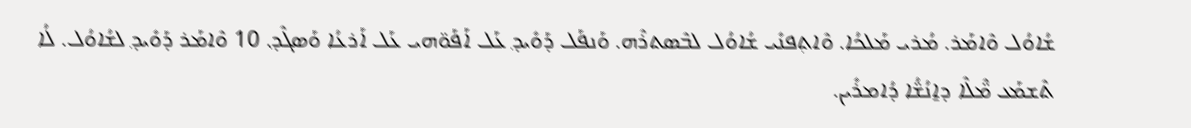ܫܳܐܘܳܠ ܘܶܐܡܰܪ. ܡܳܪܝ ܡܰܠܟܳܐ. ܘܶܐܬ݂ܦܢܺܝ ܫܳܐܘܳܠ ܠܒܶܣܬܪܶܗ. ܘܰܢܦܰܠ ܕܰܘܺܝܕ݂ ܥܰܠ ܐܰܦܰܘ̈ܗܝ ܥܰܠ ܐܰܪܥܳܐ ܘܰܣܓܶܕ݂. 10 ܘܶܐܡܰܪ ܕܰܘܺܝܕ݂ ܠܫܳܐܘܳܠ. ܠܳܐ ܬܶܫܡܰܥ ܡ̈ܶܠܶܐ ܕܐ̱ܢܳܫ̈ܳܐ ܕܳܐܡܪܺܝܢ.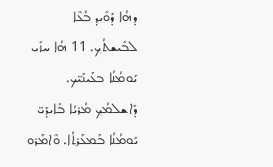ܕܗܳܐ ܕܰܘܺܝܕ݂ ܒܳܥܶܐ ܠܒܺܝܫܬܳܟ݂. 11 ܗܳܐ ܚܙܺܝ ܝܰܘܡܳܢܳܐ ܒܥܰܝܢܰܝ̈ܟ. ܕܰܐܫܠܡܳܟ݂ ܡܳܪܝܳܐ ܒܺܐܝܕܰܝ̈ ܝܰܘܡܳܢܳܐ ܒܰܡܥܰܪܬ݂ܳܐ. ܘܶܐܡܰܪܘ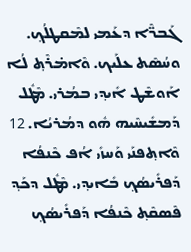ܓܰܒܖ̈ܶܐ ܕܥܰܡܝ ܠܡܶܩܛܠܳܟ݂. ܘܚܳܣܶܬ ܥܠܰܝܟ. ܘܶܐܡ̇ܪܶܬ݂ ܠܳܐ ܐܰܘܫܶܛ ܐܺܝܕ݂ܝ ܒܡܳܪܝ. ܡܶܛܽܠ ܕܰܡܫܺܝܚܶܝܗ ܗܽܘ ܕܡܳܪܝܳܐ. 12 ܘܶܐܬ݂ܦܢܰܝ ܘܰܚܙܺܝ ܐܳܦ ܟܶܢܦܳܐ ܕܰܦܪܺܝܣܳܟ݂ ܒܺܐܝܕ݂ܝ. ܡܶܛܽܠ ܕܟܰܕ݂ ܦܶܣܩܶܬ݂ ܟܶܢܦܳܐ ܕܰܦܪܺܝܣܳܟ݂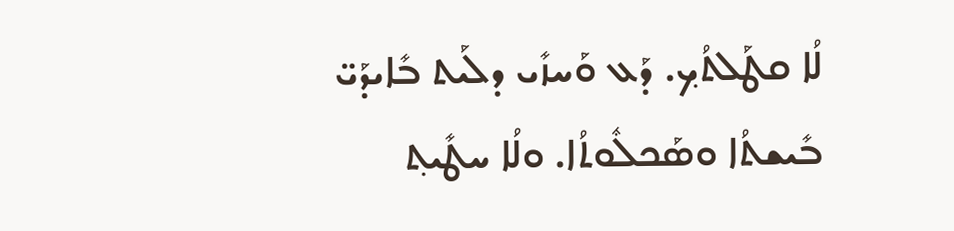ܠܳܐ ܩܛܰܠܬܳܟ݂. ܕܰܥ ܘܰܚܙܺܝ ܕܠܰܝܬ ܒܺܐܝܕܰܝ̈ ܒܺܝܫܬܳܐ ܘܣܰܟܠܽܘܬܳܐ. ܘܠܳܐ ܚܛܺܝܬ݂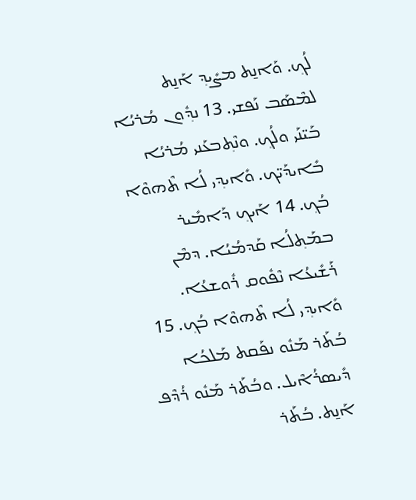ܠܳܟ݂. ܘܰܐܢ̱ܬ ܡܨܺܝܕ݂ ܐܰܢ̱ܬ ܠܡܶܣܰܒ ܢܰܦܫܝ. 13 ܢܕ݂ܽܘܢ ܡܳܪܝܳܐ ܒܰܝ̈ܢܰܝ ܘܠܳܟ݂. ܘܢܶܬ݂ܒܥܰܢܝ ܡܳܪܝܳܐ ܒܺܐܝܕܰܝ̈ܟ. ܘܺܐܝܕ݂ܝ ܠܳܐ ܬܶܗܘܶܐ ܒܳܟ݂. 14 ܐܰܝܟ݂ ܕܰܐܡܺܝܪ ܒܡܰܬ݂ܠܳܐ ܩܰܕܡܳܝܳܐ. ܕܡܶܢ ܪܰܫܺܝܥܳܐ ܢܶܦܽܘܩ ܪܽܘܫܥܳܐ. ܘܺܐܝܕ݂ܝ ܠܳܐ ܬܶܗܘܶܐ ܒܳܟ݂. 15 ܒܳܬܰܪ ܡܰܢܽܘ ܢܦܰܩܬ ܡܰܠܟܳܐ ܕܺܝܣܪܳܐܶܝܠ. ܘܒܳܬܰܪ ܡܰܢܽܘ ܪܳܕܶܦ ܐܰܢ̱ܬ. ܒܳܬܰܪ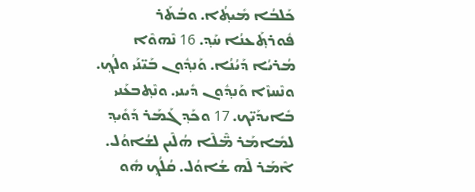ܟܰܠܒܳܐ ܡܺܝܬ݂ܳܐ. ܘܒܳܬܰܪ ܦܽܘܪܬ݂ܰܥܢܳܐ ܚܰܕ݂. 16 ܢܶܗܘܶܐ ܡܳܪܝܳܐ ܕܰܝܳܢܳܐ. ܘܰܢܕ݂ܽܘܢ ܒܰܝ̈ܢܰܝ ܘܠܳܟ݂. ܘܢܶܚܙܶܐ ܘܰܢܕ݂ܽܘܢ ܕܺܝܢܝ. ܘܢܶܬ݂ܒܥܰܢܝ ܒܺܐܝܕܰܝ̈ܟ. 17 ܘܟܰܕ݂ ܓܰܡܰܪ ܕܰܘܺܝܕ݂ ܠܡܺܐܡܰܪ ܡ̈ܶܠܶܐ ܗܳܠܶܝܢ ܠܫܳܐܘܳܠ. ܐܶܡܰܪ ܠܶܗ ܫܳܐܘܳܠ. ܩܳܠܳܟ݂ ܗܽܘ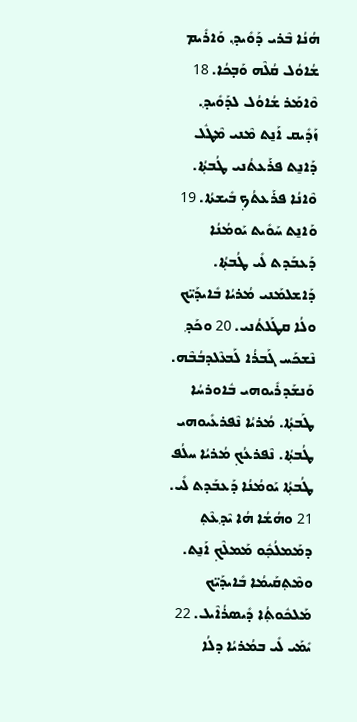ܗܳܢܳܐ ܒܶܪܝ ܕܰܘܺܝܕ݂. ܘܰܐܪܺܝܡ ܫܳܐܘܳܠ ܩܳܠܶܗ ܘܰܒ̣ܟܳܐ. 18 ܘܶܐܡܰܪ ܫܳܐܘܳܠ ܠܕܰܘܺܝܕ݂. ܙܰܕܺܝܩ ܐܰܢ̱ܬ ܡܶܢܝ ܡܶܛܽܠ ܕܰܐܢ̱ܬ ܦܪܰܥܬܳܢܝ ܛܳܒܬ݂ܳܐ. ܘܶܐܢܳܐ ܦܪܰܥܬܳܟ݂ ܒܺܝܫܬܳܐ. 19 ܘܰܐܢ̱ܬ ܚܰܘܺܝܬ ܝܰܘܡܳܢܳܐ ܕܰܥܒܰܕܬ ܠܺܝ ܛܳܒܬ݂ܳܐ. ܕܰܐܫܠܡܰܢܝ ܡܳܪܝܳܐ ܒܺܐܝܕܰܝ̈ܟ ܘܠܳܐ ܩܛܰܠܬܳܢܝ. 20 ܘܟܰܕ݂ ܢܶܫܟܰܚ ܓܰܒܪܳܐ ܠܰܒܥܶܠܕܒܳܒܶܗ. ܘܰܢܫܰܕܪܺܝܘܗܝ ܒܽܐܘܪܚܳܐ ܛܰܒܬ݂ܳܐ. ܡܳܪܝܳܐ ܢܶܦܪܥܺܝܘܗܝ ܛܳܒܬ݂ܳܐ. ܢܶܦܪܥܳܟ݂ ܡܳܪܝܳܐ ܚܠܳܦ ܛܳܒܬ݂ܳܐ ܝܰܘܡܳܢܳܐ ܕܰܥܒܰܕܬ ܠܺܝ. 21 ܘܗܳܫܳܐ ܗܳܐ ܝܶܕ݂ܥܶܬ݂ ܕܡܰܡܠܳܟ݂ܽܘ ܡܰܡܠܶܟ݂ ܐܰܢ̱ܬ. ܘܡܶܬ݂ܩܰܝܡܳܐ ܒܺܐܝܕܰܝ̈ܟ ܡܰܠܟܽܘܬ݂ܳܐ ܕܺܝܣܪܳܐܶܝܠ. 22 ܝܺܡܰܝ ܠܺܝ ܒܡܳܪܝܳܐ ܕܠܳܐ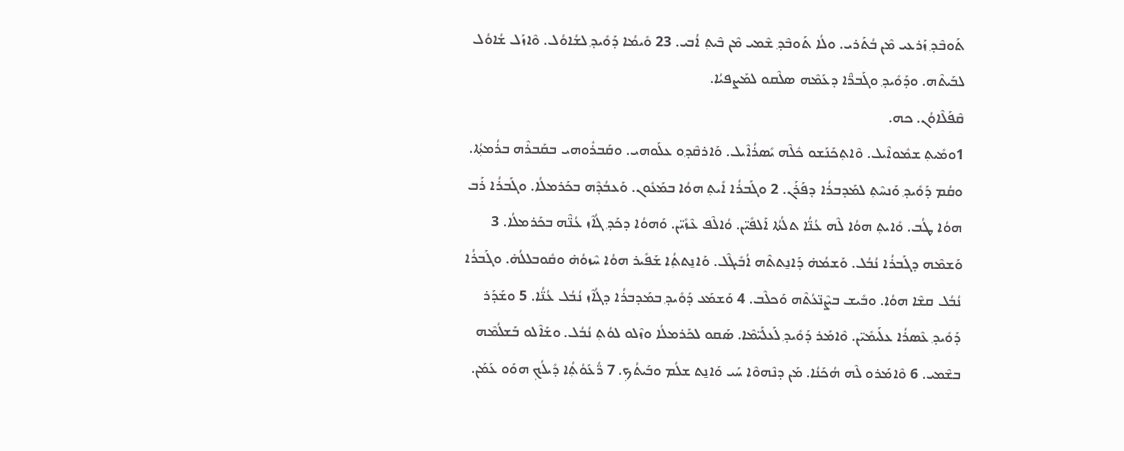ܬܰܘܒܶܕ݂ ܙܰܪܥܝ ܡܶܢ ܒܳܬܰܪܝ. ܘܠܳܐ ܬܰܘܒܶܕ݂ ܫܶܡܝ ܡܶܢ ܒܶܝܬ݂ ܐܳܒܝ. 23 ܘܺܝܡܳܐ ܕܰܘܺܝܕ݂ ܠܫܳܐܘܳܠ. ܘܶܐܙܰܠ ܫܳܐܘܳܠ ܠܒܰܝܬܶܗ. ܘܕܰܘܺܝܕ݂ ܘܓܰܒܖ̈ܶܐ ܕܥܰܡܶܗ ܣܠܶܩܘ ܠܡܰܨܦܝܳܐ.
ܩܶܦܰܠܶܐܘܳܢ. ܟܗ.
1ܘܡܺܝܬ݂ ܫܡܽܘܐܶܝܠ. ܘܶܐܬ݂ܟܰܢܰܫܘ ܟܽܠܶܗ ܝܺܣܪܳܐܶܝܠ. ܘܰܐܪܩܶܕ݂ܘ ܥܠܰܘܗܝ. ܘܩܰܒܪܽܘܗܝ ܒܩܰܒܪܶܗ ܒܪܳܡܬ݂ܳܐ. ܘܩܳܡ ܕܰܘܺܝܕ݂ ܘܰܢܚܶܬ݂ ܠܡܰܕܒܪܳܐ ܕܦܰܪܰܢ. 2 ܘܓܰܒܪܳܐ ܐܺܝܬ݂ ܗܘܳܐ ܒܡܰܥܽܘܢ. ܘܰܥܒܳܕܶܗ ܒܟܰܪܡܠܳܐ. ܘܓܰܒܪܳܐ ܪܰܒ ܗܘܳܐ ܛܳܒ. ܘܺܐܝܬ݂ ܗܘܳܐ ܠܶܗ ܥܳܢ̈ܳܐ ܬܠܳܬܳܐ ܐܰܠܦܺܝ̈ܢ. ܘܳܐܠܶܦ ܥܶܙܺܝ̈ܢ. ܘܰܗܘܳܐ ܕܟܰܕ݂ ܓܳܐܶܙ ܥܳܢ̈ܶܗ ܒܟܰܪܡܠܳܐ. 3 ܘܰܫܡܶܗ ܕܓܰܒܪܳܐ ܢܳܒܳܠ. ܘܰܫܡܳܗ̇ ܕܰܐܢ̱ܬܬܶܗ ܐܳܒܺܝܓܶܠ. ܘܰܐܢ̱ܬܬ݂ܳܐ ܫܰܦܺܝܪ ܗܘܳܐ ܚܶܙܘܳܗ̇ ܘܩܽܘܒܠܠܳܗ̇. ܘܓܰܒܪܳܐ ܢܳܒܳܠ ܩܫܶܐ ܗܘܳܐ. ܘܒܺܝܫ ܒܨܶܢ̈ܥܳܬܶܗ ܘܰܟܠܶܒ. 4 ܘܰܫܡܰܥ ܕܰܘܺܝܕ݂ ܒܡܰܕܒܪܳܐ ܕܓܳܐܶܙ ܢܳܒܳܠ ܥܳܢ̈ܳܐ. 5 ܘܫܰܕܰܪ ܕܰܘܺܝܕ݂ ܥܶܣܪܳܐ ܥܠܰܝܡܺܝ̈ܢ. ܘܶܐܡܰܪ ܕܰܘܺܝܕ݂ ܠܰܥܠܰܝ̈ܡܶܐ. ܣܰܩܘ ܠܟܰܪܡܠܳܐ ܘܙܶܠܘ ܠܘܳܬ݂ ܢܳܒܳܠ. ܘܫܰܐܶܠܘ ܒܰܫܠܳܡܶܗ ܒܫܶܡܝ. 6 ܘܶܐܡܰܪܘ ܠܶܗ ܗܳܟܰܢܳܐ. ܡܰܢ ܕܢܶܗܘܶܐ ܚܰܝ ܘܰܐܢ̱ܬ ܫܠܳܡ ܘܒܰܝܬܳܟ݂. 7 ܖ̈ܳܥܰܘܳܬ݂ܳܐ ܕܺܝܠܳܟ݂ ܗܘܰܘ ܥܰܡܰܢ.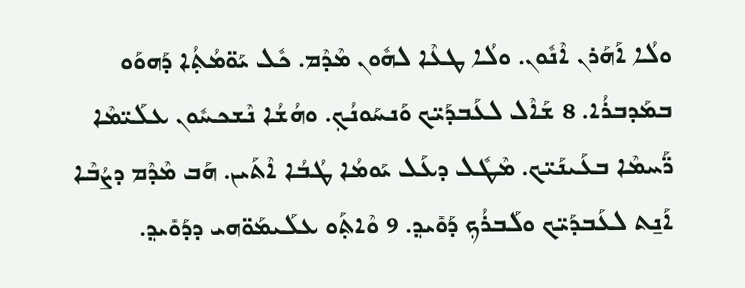ܘܠܳܐ ܐܰܗܰܪܢ ܐܶܢܽܘܢ. ܘܠܳܐ ܛܥܶܐ ܠܗܽܘܢ ܡܶܕܶܡ. ܟܽܠ ܝܰܘ̈ܡܳܬ݂ܳܐ ܕܰܗܘܰܘ ܒܡܰܕܒܪܳܐ. 8 ܫܰܐܶܠ ܠܥܰܒܕܰܝ̈ܟ ܘܰܢܚܰܘܢܳܟ݂. ܘܗܳܫܳܐ ܢܶܫܟܚܽܘܢ ܥܠܰܝ̈ܡܶܐ ܖ̈ܰܚܡܶܐ ܒܥܰܝܢܰܝ̈ܟ. ܡܶܛܽܠ ܕܥܰܠ ܝܰܘܡܳܐ ܛܳܒܳܐ ܐܶܬܰܝܢ. ܗܰܒ ܡܶܕܶܡ ܕܨܳܒܶܐ ܐܰܢ̱ܬ ܠܥܰܒܕܰܝ̈ܟ ܘܠܰܒܪܳܟ݂ ܕܰܘܺܝܕ݂. 9 ܘܶܐܬ݂ܰܘ ܥܠܰܝܡܰܘ̈ܗܝ ܕܕܰܘܺܝܕ݂.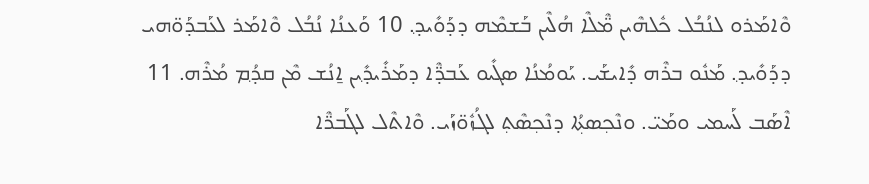ܘܶܐܡܰܪܘ ܠܢܳܒܳܠ ܟܽܠܗܶܝܢ ܡ̈ܶܠܶܐ ܗܳܠܶܝܢ ܒܰܫܡܶܗ ܕܕܰܘܺܝܕ݂. 10 ܘܰܥܢܳܐ ܢܳܒܳܠ ܘܶܐܡܰܪ ܠܥܰܒܕܰܘ̈ܗܝ ܕܕܰܘܺܝܕ݂. ܡܰܢܽܘ ܒܪܶܗ ܕܺܐܝܫܰܝ. ܝܰܘܡܳܢܳܐ ܣܓܺܝܘ ܥܰܒܕ̈ܶܐ ܕܡܰܪܺܝܕ݂ܺܝܢ ܐ̱ܢܳܫ ܡܶܢ ܩܕ݂ܳܡ ܡܳܪܶܗ. 11 ܐܶܣܰܒ ܠܰܚܡܝ ܘܡܰܝ̈. ܘܢܶܟ݂ܣܬ݂ܳܐ ܕܢܶܟ݂ܣܶܬ݂ ܠܓܳܙܽܘ̈ܙܰܝ. ܘܶܐܬܶܠ ܠܓܰܒܖ̈ܶܐ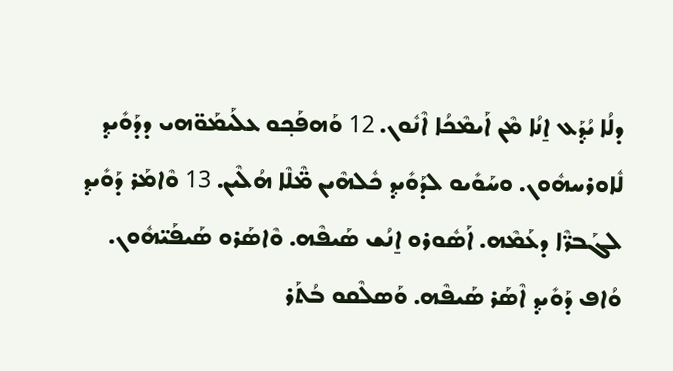ܕܠܳܐ ܝܳܕ݂ܰܥ ܐ̱ܢܳܐ ܡܶܢ ܐܰܝܡܶܟܳܐ ܐܶܢܽܘܢ. 12 ܘܰܗܦܰܟ݂ܘ ܥܠܰܝܡܰܘ̈ܗܝ ܕܕܰܘܺܝܕ݂ ܠܽܐܘܪܚܗܽܘܢ. ܘܚܰܘܺܝܘ ܠܕܰܘܺܝܕ݂ ܟܽܠܗܶܝܢ ܡ̈ܶܠܶܐ ܗܳܠܶܝܢ. 13 ܘܶܐܡܰܪ ܕܰܘܺܝܕ݂ ܠܓܰܒܖ̈ܶܐ ܕܥܰܡܶܗ. ܐܰܣܽܘܪܘ ܐ̱ܢܳܫ ܣܰܝܦܶܗ. ܘܶܐܣܰܪܘ ܣܰܝܦܰܝ̈ܗܽܘܢ. ܘܳܐܦ ܕܰܘܺܝܕ݂ ܐܶܣܰܪ ܣܰܝܦܶܗ. ܘܰܣܠܶܩܘ ܒܳܬܰܪ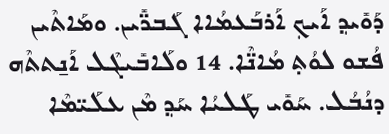ܕܰܘܺܝܕ݂ ܐܰܝܟ݂ ܐܰܪܒܰܥܡܳܐܐ ܓܰܒܖ̈ܺܝܢ. ܘܡܰܐܬܶܝܢ ܦܳܫܘ ܠܘܳܬ݂ ܡܳܐܢ̈ܶܐ. 14 ܘܠܰܐܒܺܝܓܶܠ ܐܰܢ̱ܬܬܶܗ ܕܢܳܒܳܠ. ܚܰܘܺܝ ܛܰܠܝܳܐ ܚܰܕ݂ ܡܶܢ ܥܠܰܝ̈ܡܶܐ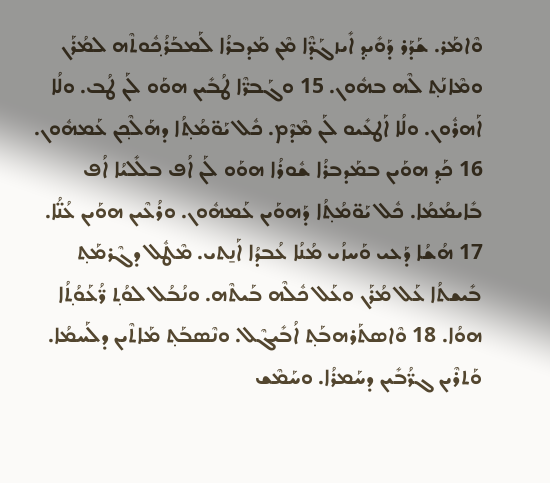ܘܶܐܡܰܪ. ܫܰܕܰܪ ܕܰܘܺܝܕ݂ ܐܺܝܙܓܰܕ̈ܶܐ ܡܶܢ ܡܰܕܒܪܳܐ ܠܰܡܒܰܪܳܟ݂ܽܘܬܶܗ ܠܡܳܪܰܢ ܘܡܶܐܢܰܬ݂ ܠܶܗ ܒܗܽܘܢ. 15 ܘܓܰܒܖ̈ܶܐ ܛܳܒܺܝܢ ܗܘܰܘ ܠܰܢ ܛܳܒ. ܘܠܳܐ ܐܰܗܪܽܘܢ. ܘܠܳܐ ܐܰܛܥܺܝܘ ܠܰܢ ܡܶܕܶܡ. ܟܽܠ ܝܰܘ̈ܡܳܬ݂ܳܐ ܕܗܰܠܶܟ݂ܢ ܥܰܡܗܽܘܢ. 16 ܟܰܕ݂ ܗܘܰܝܢ ܒܡܰܕܒܪܳܐ ܫܽܘܪܳܐ ܗܘܰܘ ܠܰܢ ܐܳܦ ܒܠܺܠܝܳܐ ܐܳܦ ܒܺܐܝܡܳܡܳܐ. ܟܽܠ ܝܰܘ̈ܡܳܬ݂ܳܐ ܕܰܗܘܰܝܢ ܥܰܡܗܽܘܢ. ܘܪܳܥܶܝܢ ܗܘܰܝܢ ܥܳܢ̈ܳܐ. 17 ܗܳܫܳܐ ܕܰܥܝ ܘܰܚܙܳܝ ܡܳܢܳܐ ܥܳܒܕܳܐ ܐܰܢ̱ܬܝ. ܡܶܛܽܠ ܕܓܶܪܡܰܬ݂ ܒܺܝܫܬܳܐ ܥܰܠ ܡܳܪܰܢ ܘܥܰܠ ܟܽܠܶܗ ܒܰܝܬܶܗ. ܘܢܳܒܳܠ ܠܘܳܬ݂ ܖ̈ܳܥܰܘܳܬ݂ܳܐ ܗܘܳܐ. 18 ܘܶܐܣܬܰܪܗܒܰܬ݂ ܐܳܒܺܝܓܶܠ. ܘܢܶܣܒܰܬ݂ ܡܰܐܬܶܝܢ ܕܠܰܚܡܳܐ. ܘܰܬܪܶܝܢ ܓܖ̈ܳܒܺܝܢ ܕܚܰܡܪܳܐ. ܘܚܰܡܶܫ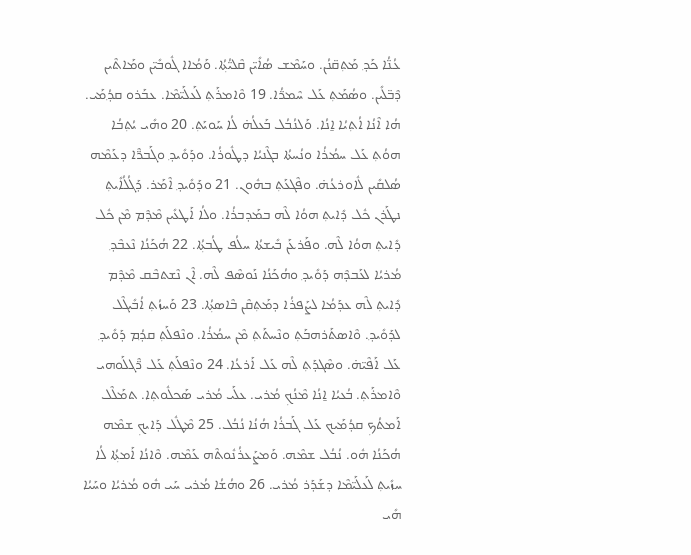ܥܳܢ̈ܳܐ ܟܰܕ݂ ܡܰܬ݂ܩ̈ܢܳܢ. ܘܚܰܡܶܫ ܣܳܐܺܝ̈ܢ ܩܶܠܝ̈ܳܬ݂ܳܐ. ܘܰܡܳܐܐ ܓܽܘܒܺܝ̈ܢ ܘܡܰܐܬܶܝܢ ܕܶܒ̈ܠܺܝܢ. ܘܣܳܡܰܬ݂ ܥܰܠ ܚܶܡܖ̈ܳܐ. 19 ܘܶܐܡܪܰܬ݂ ܠܰܥܠܰܝ̈ܡܶܐ. ܥܒܰܪܘ ܩܕ݂ܳܡܰܝ. ܗܳܐ ܐܶܢܳܐ ܐܳܬ݂ܝܳܐ ܐ̱ܢܳܐ. ܘܰܠܢܳܒܳܠ ܒܰܥܠܳܗ̇ ܠܳܐ ܚܰܘܝܰܬ݂. 20 ܘܗܺܝ ܝܳܬ݂ܒܳܐ ܗܘܳܬ݂ ܥܰܠ ܚܡܳܪܳܐ ܘܢܳܚܬܳܐ ܒܓܶܢܝܳܐ ܕܛܽܘܪܳܐ. ܘܕܰܘܺܝܕ݂ ܘܓܰܒܖ̈ܶܐ ܕܥܰܡܶܗ ܣܳܠܩܺܝܢ ܠܽܐܘܪܥܳܗ̇. ܘܦܶܓܥܰܬ݂ ܒܗܽܘܢ. 21 ܘܕܰܘܺܝܕ݂ ܐܶܡܰܪ. ܕܰܓܳܠܳܐܺܝܬ݂ ܢܛܰܪܢ ܟܽܠ ܕܺܐܝܬ݂ ܗܘܳܐ ܠܶܗ ܒܡܰܕܒܪܳܐ. ܘܠܳܐ ܐܰܛܥܺܝܢ ܡܶܕܶܡ ܡܶܢ ܟܽܠ ܕܺܐܝܬ݂ ܗܘܳܐ ܠܶܗ. ܘܦܰܪܥܰܢ ܒܺܝܫܬܳܐ ܚܠܳܦ ܛܳܒܬ݂ܳܐ. 22 ܗܳܟܰܢܳܐ ܢܶܥܒܶܕ݂ ܡܳܪܝܳܐ ܠܥܰܒܕܶܗ ܕܰܘܺܝܕ݂ ܘܗܳܟܰܢܳܐ ܢܰܘܣܶܦ ܠܶܗ. ܐܶܢ ܢܶܫܬܒܶܩ ܡܶܕܶܡ ܕܺܐܝܬ݂ ܠܶܗ ܥܕܰܡܳܐ ܠܨܰܦܪܳܐ ܕܡܰܬ݂ܩܶܢ ܒܶܐܣܬ݂ܳܐ. 23 ܘܰܚܙܳܬ݂ ܐܳܒܺܝܓܶܠ ܠܕܰܘܺܝܕ݂. ܘܶܐܣܬܰܪܗܒܰܬ݂ ܘܢܶܚܬܰܬ݂ ܡܶܢ ܚܡܳܪܳܐ. ܘܢܶܦܠܰܬ݂ ܩܕ݂ܳܡ ܕܰܘܺܝܕ݂ ܥܰܠ ܐܰܦܶܝ̈ܗ̇. ܘܣܶܓܕܰܬ݂ ܠܶܗ ܥܰܠ ܐܰܪܥܳܐ. 24 ܘܢܶܦܠܰܬ݂ ܥܰܠ ܖ̈ܶܓܠܰܘܗܝ ܘܶܐܡܪܰܬ݂. ܒܳܥܝܳܐ ܐ̱ܢܳܐ ܡܶܢܳܟ݂ ܡܳܪܝ. ܥܠܰܝ ܡܳܪܝ ܣܰܟܠܽܘܬ݂ܐ. ܬܡܰܠܶܠ ܐܰܡܬܳܟ݂ ܩܕܳܡܰܝܟ ܥܰܠ ܓܰܒܪܳܐ ܗܳܢܳܐ ܢܳܒܳܠ. 25 ܡܶܛܽܠ ܕܰܐܝܟ݂ ܫܡܶܗ ܗܳܟܰܢܳܐ ܗܽܘ. ܢܳܒܳܠ ܫܡܶܗ. ܘܰܡܨܰܥܪܳܢܽܘܬܶܗ ܥܰܡܶܗ. ܘܶܐܢܳܐ ܐܰܡܬ݂ܳܐ ܠܳܐ ܚܙܺܝܬ݂ ܠܰܥܠܰܝ̈ܡܶܐ ܕܫܰܕܰܪ ܡܳܪܝ. 26 ܘܗܳܫܳܐ ܡܳܪܝ ܚܰܝ ܗܽܘ ܡܳܪܝܳܐ ܘܚܰܝܳܐ ܗܺܝ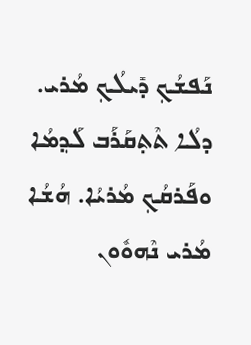ܢܰܦܫܳܟ݂ ܕܺܝܠܳܟ݂ ܡܳܪܝ. ܕܠܳܐ ܬܶܬ݂ܩܰܪܰܒ ܠܰܕ݂ܡܳܐ ܘܦܰܪܩܳܟ݂ ܡܳܪܝܳܐ. ܗܳܫܳܐ ܡܳܪܝ ܢܶܗܘܽܘܢ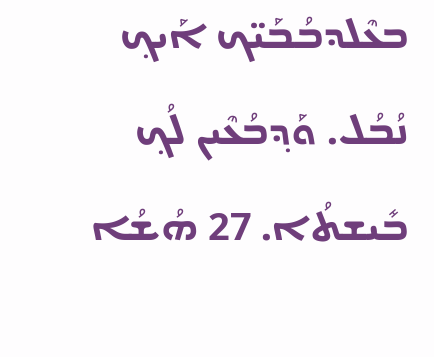ܒܥܶܠܕܒܳܒܰܝ̈ܟ ܐܰܝܟ݂ ܢܳܒܳܠ. ܘܰܕ݂ܒܳܥܶܝܢ ܠܳܟ݂ ܒܺܝܫܬܳܐ. 27 ܗܳܫܳܐ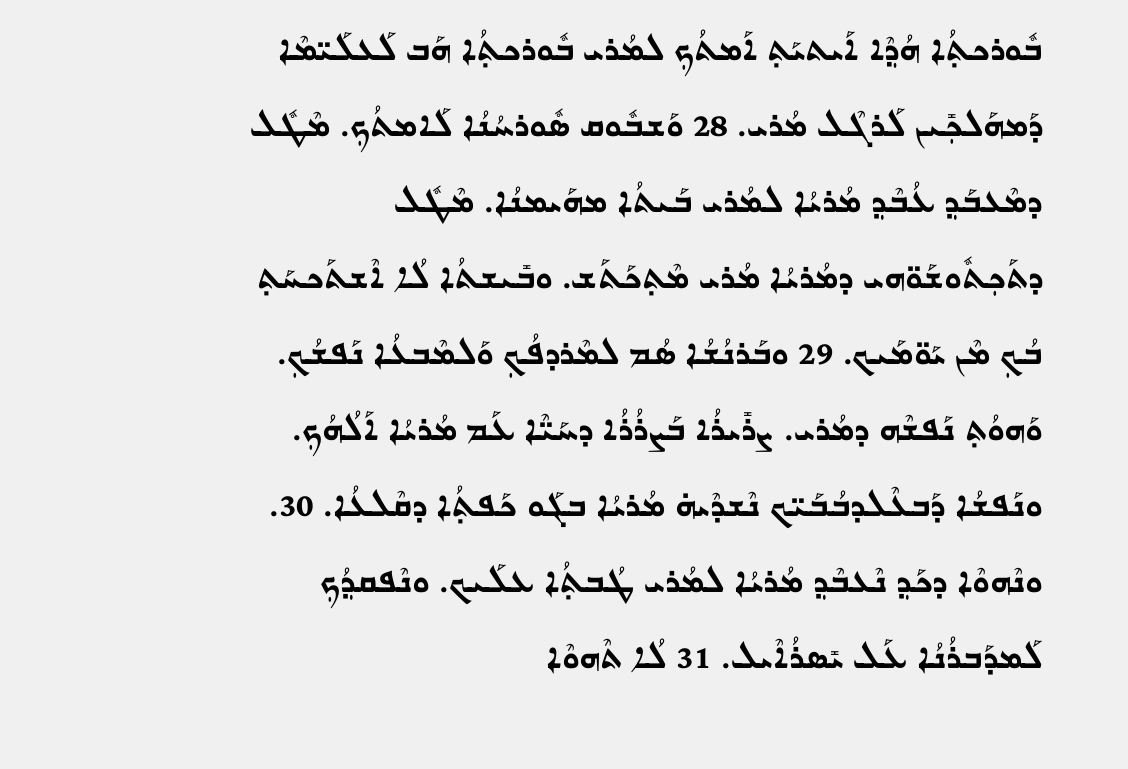ܒܽܘܪܟܬ݂ܳܐ ܗܳܕ݂ܶܐ ܐܰܝܬܝܰܬ݂ ܐܰܡܬܳܟ݂ ܠܡܳܪܝ ܒܽܘܪܟܬ݂ܳܐ ܗܰܒ ܠܰܥܠܰܝ̈ܡܶܐ ܕܰܡܗܰܠܟ݂ܺܝܢ ܠܰܪܓܶܠ ܡܳܪܝ. 28 ܘܰܫܒܽܘܩ ܣܽܘܪܚܳܢܳܐ ܠܰܐܡܬܳܟ݂. ܡܶܛܽܠ ܕܡܶܥܒܰܕ݂ ܥܳܒܶܕ݂ ܡܳܪܝܳܐ ܠܡܳܪܝ ܒܰܝܬܳܐ ܡܗܰܝܡܢܳܐ. ܡܶܛܽܠ ܕܬܰܟ݂ܬܽܘܫܰܘ̈ܗܝ ܕܡܳܪܝܳܐ ܡܳܪܝ ܡܶܬ݂ܟܰܬܰܫ. ܘܒܺܝܫܬܳܐ ܠܳܐ ܐܶܫܬܰܟܚܰܬ݂ ܒܳܟ݂ ܡܶܢ ܝܰܘ̈ܡܰܝܟ. 29 ܘܒܰܪܢܳܫܳܐ ܣܳܡ ܠܡܶܪܕܦܳܟ݂ ܘܰܠܡܶܒܥܳܐ ܢܰܦܫܳܟ݂. ܘܰܗܘܳܬ݂ ܢܰܦܫܶܗ ܕܡܳܪܝ. ܨܪܺܝܪܳܐ ܒܰܨܪܳܪܳܐ ܕܚܰܝ̈ܶܐ ܥܰܡ ܡܳܪܝܳܐ ܐܰܠܳܗܳܟ݂. ܘܢܰܦܫܳܐ ܕܰܒܥܶܠܕܒܳܒܰܝ̈ܟ ܢܶܫܕܶܝܗ̇ ܡܳܪܝܳܐ ܒܓܰܘ ܟܰܦܬ݂ܳܐ ܕܩܶܠܥܳܐ. 30. ܘܢܶܗܘܶܐ ܕܟܰܕ݂ ܢܶܥܒܶܕ݂ ܡܳܪܝܳܐ ܠܡܳܪܝ ܛܳܒܬ݂ܳܐ ܥܠܰܝܟ. ܘܢܶܦܩܕ݂ܳܟ݂ ܠܰܡܕܰܒܪܳܢܳܐ ܥܰܠ ܝܺܣܪܳܐܶܝܠ. 31 ܠܳܐ ܬܶܗܘܶܐ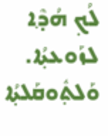ܠܳܟ݂ ܗܳܕ݂ܶܐ ܠܙܰܘܥܬ݂ܳܐ. ܘܰܠܬ݂ܽܘܩܰܠܬ݂ܳܐ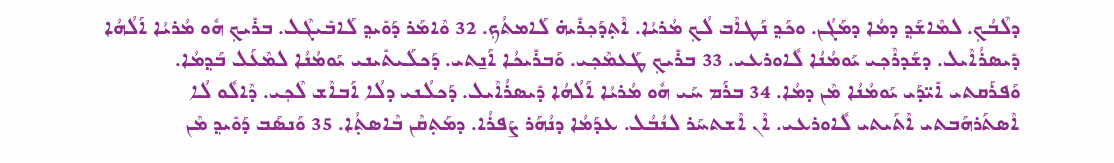ܕܠܶܒܳܟ݂. ܠܡܶܐܫܰܕ݂ ܕܡܳܐ ܕܡܰܓܳܢ. ܘܟܰܕ݂ ܢܰܛܐܶܒ ܠܳܟ݂ ܡܳܪܝܳܐ. ܐܶܬ݂ܕܰܟ݂ܪܺܝܗ̇ ܠܰܐܡܬܳܟ݂. 32 ܘܶܐܡܰܪ ܕܰܘܺܝܕ݂ ܠܰܐܒܺܝܓܶܠ. ܒܪܺܝܟ݂ ܗܽܘ ܡܳܪܝܳܐ ܐܰ‌ܠܳܗܳܐ ܕܺܝܣܪܳܐܶܝܠ. ܕܫܰܕܪܶܟ݂ܝ ܝܰܘܡܳܢܳܐ ܠܽܐܘܪܥܝ. 33 ܒܪܺܝܟ݂ ܛܰܥܡܶܟ݂ܝ. ܘܰܒܪܺܝܟܳܐ ܐܰܢ̱ܬܝ. ܕܰܟܠܰܝܬܺܝܢܝ ܝܰܘܡܳܢܳܐ ܠܡܶܥܰܠ ܒܰܕ݂ܡܳܐ. ܘܰܦܪܰܩܬܝ ܐܺܝ̈ܕܰܝ ܝܰܘܡܳܢܳܐ ܡܶܢ ܕܡܳܐ. 34 ܒܪܰܡ ܚܰܝ ܗܽܘ ܡܳܪܝܳܐ ܐܰ‌ܠܳܗܳܐ ܕܺܝܣܪܳܐܶܝܠ. ܕܰܟܠܳܢܝ ܕܠܳܐ ܐܰܒܐܶܫ ܠܶܟ݂ܝ. ܕܶܐܠܽܘ ܠܳܐ ܐܶܣܬܰܪܗܰܒܬܝ ܐܶܬܰܝܬܝ ܠܽܐܘܪܥܝ. ܐܶܢ ܐܶܫܬܚܰܪ ܠܢܳܒܳܠ. ܥܕܰܡܳܐ ܕܢܳܗܰܪ ܨܰܦܪܳܐ. ܕܡܰܬ݂ܩܶܢ ܒܶܐܣܬ݂ܳܐ. 35 ܘܰܢܣܰܒ ܕܰܘܺܝܕ݂ ܡܶܢ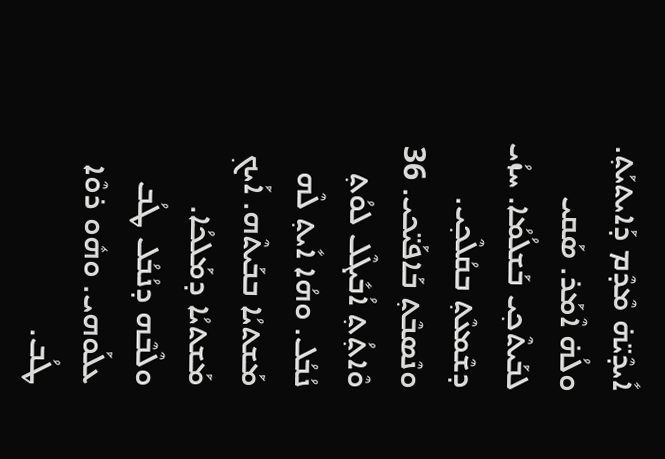ܐܺܝܕܶܝ̈ܗ̇ ܡܶܕܶܡ ܕܰܐܝܬܝܰܬ݂. ܘܠܳܗ̇ ܐܶܡܰܪ. ܣܰܩܝ ܠܒܰܝܬܶܟ݂ܝ ܒܰܫܠܳܡܳܐ. ܚܙܳܝ ܕܫܶܡܥܶܬ݂ ܒܩܳܠܶܟ݂ܝ. ܘܢܶܣܒܶܬ݂ ܒܰܐܦܰܝ̈ܟܝ. 36 ܘܶܐܬ݂ܳܬ݂ ܐܳܒܺܝܓܶܠ ܠܘܳܬ݂ ܢܳܒܳܠ. ܘܗܳܐ ܐܺܝܬ݂ ܠܶܗ ܡܰܫܬܝܳܐ ܒܒܰܝܬܶܗ. ܐܰܝܟ݂ ܡܰܫܬܝܳܐ ܕܡܰܠܟܳܐ. ܘܠܶܒܶܗ ܕܢܳܒܳܠ ܛܳܒ ܥܠܰܘܗܝ. ܘܗܽܘ ܪܘܶܐ ܛܳܒ.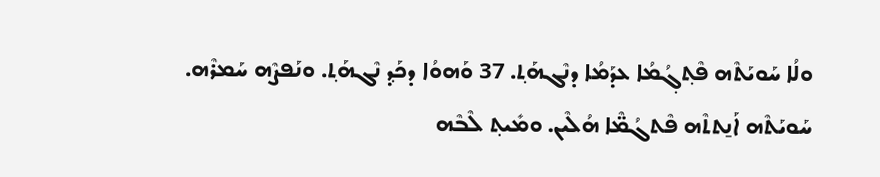ܘܠܳܐ ܚܰܘܝܰܬܶܗ ܦܶܬ݂ܓ݂ܳܡܳܐ ܥܕܰܡܳܐ ܕܢܶܓܗܰܬ݂. 37 ܘܰܗܘܳܐ ܕܟܰܕ݂ ܢܶܓܗܰܬ݂. ܘܢܰܦܨܶܗ ܚܰܡܪܶܗ. ܚܰܘܝܰܬܶܗ ܐܰܢ̱ܬܬܶܗ ܦܶܬܓܳܡ̈ܶܐ ܗܳܠܶܝܢ. ܘܡܺܝܬ݂ ܠܶܒܶܗ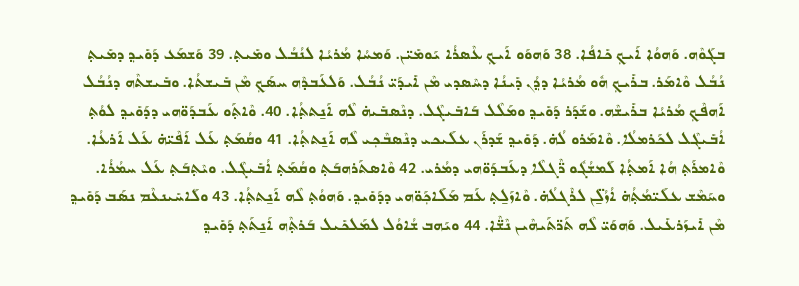ܒܓܰܘܶܗ. ܘܰܗܘܳܐ ܐܰܝܟ݂ ܟܺܐܦܳܐ. 38 ܘܰܗܘܰܘ ܐܰܝܟ݂ ܥܶܣܪܳܐ ܝܰܘܡܺܝ̈ܢ. ܘܰܡܚܳܐ ܡܳܪܝܳܐ ܠܢܳܒܳܠ ܘܡܺܝܬ݂. 39 ܘܰܫܡܰܥ ܕܰܘܺܝܕ݂ ܕܡܺܝܬ݂ ܢܳܒܳܠ ܘܶܐܡܰܪ. ܒܪܺܝܟ݂ ܗܽܘ ܡܳܪܝܳܐ ܕܕ݂ܳܢ ܕܺܝܢܳܐ ܕܚܶܣܕܝ ܡܶܢ ܐܺܝܕܰܝ̈ ܢܳܒܳܠ. ܘܰܠܥܰܒܕܶܗ ܚܣܰܟ݂ ܡܶܢ ܒܺܝܫܬܳܐ. ܘܒܺܝܫܬܶܗ ܕܢܳܒܳܠ ܐܰܗܦܶܟ݂ ܡܳܪܝܳܐ ܒܪܺܝܫܶܗ. ܘܫܰܕܰܪ ܕܰܘܺܝܕ݂ ܘܡܰܠܶܠ ܒܰܐܒܺܝܓܶܠ. ܕܢܶܣܒܺܝܗ̇ ܠܶܗ ܐܰܢ̱ܬܬ݂ܳܐ. 40. ܘܶܐܬ݂ܰܘ ܥܰܒܕܰܘ̈ܗܝ ܕܕܰܘܺܝܕ݂ ܠܘܳܬ݂ ܐܳܒܺܝܓܶܠ ܠܟܰܪܡܠܳܐ. ܘܶܐܡܰܪܘ ܠܳܗ̇. ܕܰܘܺܝܕ݂ ܫܰܕܪܰܢ ܥܠܰܝܟܝ ܕܢܶܣܒܶܟ݂ܝ ܠܶܗ ܐܰܢ̱ܬܬ݂ܳܐ. 41 ܘܩܳܡܰܬ݂ ܥܰܠ ܐܰܦܶܝ̈ܗ̇ ܥܰܠ ܐܰܪܥܳܐ. ܘܶܐܡܪܰܬ݂ ܗܳܐ ܐܰܡܬ݂ܳܐ ܠܰܡܫܳܓܽܘ ܖ̈ܶܓܠܶܐ ܕܥܰܒܕܰܘ̈ܗܝ ܕܡܳܪܝ. 42 ܘܶܐܣܬܰܪܗܒܰܬ݂ ܘܩܳܡܰܬ݂ ܐܳܒܺܝܓܶܠ. ܘܝܶܬ݂ܒܰܬ݂ ܥܰܠ ܚܡܳܪܳܐ. ܘܚܰܡܶܫ ܥܠܰܝ̈ܡܳܬ݂ܳܗ̇ ܐܳܙܳܠ̱̈ܢ ܠܪܶܓܠܳܗ̇. ܘܶܐܙܰܠ̱ܬ݂ ܥܰܡ ܡܰܠܰܐܟ݂ܰܘ̈ܗܝ ܕܕܰܘܺܝܕ݂. ܘܰܗܘܳܬ݂ ܠܶܗ ܐܰܢ̱ܬܬ݂ܳܐ. 43 ܘܠܰܐܚܺܝܢܥܶܡ ܢܣܰܒ ܕܰܘܺܝܕ݂ ܡܶܢ ܐܺܝܙܰܪܥܺܝܠ. ܘܰܗܘܰܝ̈ ܠܶܗ ܬܰܖ̈ܬܰܝܗܶܝܢ ܢܶܫ̈ܶܐ. 44 ܘܝܰܗܒ ܫܳܐܘܳܠ ܠܡܰܠܟܺܝܠ ܒܰܪܬ݂ܶܗ ܐܰܢ̱ܬܰܬ݂ ܕܰܘܺܝܕ݂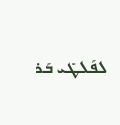ܠܦܰܠܛܺܝ ܒܰܪ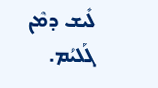ܠܺܝܫ ܕܡܶܢ ܓܰܠܝܳܡ.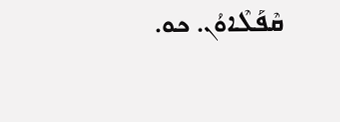ܩܶܦܰܠܶܐܘܳܢ. ܟܘ.